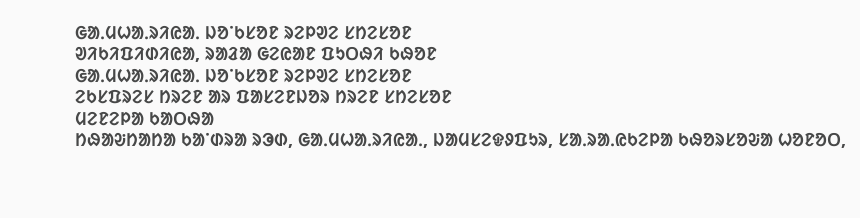ᱜᱟᱹᱢᱦᱟᱹᱨᱤᱭᱟᱹ ᱡᱚᱸᱠᱥᱚᱱ ᱨᱮᱞᱣᱮ ᱥᱴᱮᱥᱚᱱ
ᱣᱤᱠᱤᱯᱤᱰᱤᱭᱟ, ᱨᱟᱲᱟ ᱜᱮᱭᱟᱱ ᱯᱩᱛᱷᱤ ᱠᱷᱚᱱ
ᱜᱟᱹᱢᱦᱟᱹᱨᱤᱭᱟᱹ ᱡᱚᱸᱠᱥᱚᱱ ᱨᱮᱞᱣᱮ ᱥᱴᱮᱥᱚᱱ
ᱮᱠᱥᱯᱨᱮᱥ ᱴᱨᱮᱱ ᱟᱨ ᱯᱟᱥᱮᱱᱡᱚᱨ ᱴᱨᱮᱱ ᱥᱴᱮᱥᱚᱱ
ᱢᱮᱱᱮᱞᱟ ᱠᱟᱛᱷᱟ
ᱴᱷᱟᱶᱴᱟᱴᱟ ᱠᱟᱸᱰᱨᱟ ᱨᱳᱰ, ᱜᱟᱹᱢᱦᱟᱹᱨᱤᱭᱟᱹ, ᱡᱟᱢᱥᱮᱫᱽᱯᱩᱨ, ᱥᱟᱹᱨᱟᱹᱭᱠᱮᱞᱟ ᱠᱷᱚᱨᱥᱚᱶᱟ ᱦᱚᱱᱚᱛ,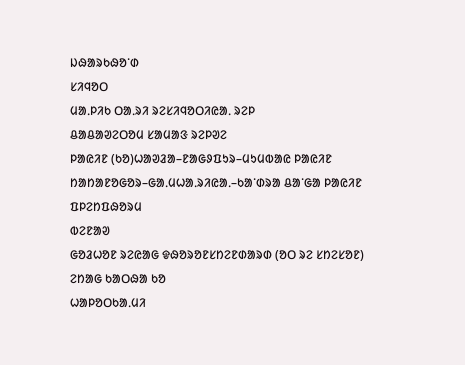ᱡᱷᱟᱨᱠᱷᱚᱸᱰ
ᱥᱤᱧᱚᱛ
ᱢᱟᱹᱞᱤᱠ ᱛᱟᱹᱨᱤ ᱨᱮᱥᱤᱧᱚᱛᱤᱭᱟᱹ ᱨᱮᱞ
ᱪᱟᱪᱟᱣᱮᱛᱚᱢ ᱥᱟᱢᱟᱝ ᱨᱮᱞᱣᱮ
ᱞᱟᱭᱤᱱ (ᱠᱚ)ᱦᱟᱣᱲᱟ–ᱱᱟᱜᱽᱯᱩᱨ–ᱢᱩᱢᱵᱟᱭ ᱞᱟᱭᱤᱱ
ᱴᱟᱴᱟᱱᱚᱜᱚᱨ–ᱜᱟᱹᱢᱦᱟᱹᱨᱤᱭᱟᱹ–ᱠᱟᱸᱰᱨᱟ ᱪᱟᱸᱜᱟ ᱞᱟᱭᱤᱱ
ᱯᱞᱮᱴᱯᱷᱚᱨᱢ
ᱵᱮᱱᱟᱣ
ᱜᱚᱲᱦᱚᱱ ᱨᱮᱭᱟᱜ ᱫᱷᱚᱨᱚᱱᱥᱴᱮᱱᱰᱟᱨᱰ (ᱚᱛ ᱨᱮ ᱥᱴᱮᱥᱚᱱ)
ᱮᱴᱟᱜ ᱠᱟᱛᱷᱟ ᱠᱚ
ᱦᱟᱞᱚᱛᱠᱟᱹᱢᱤ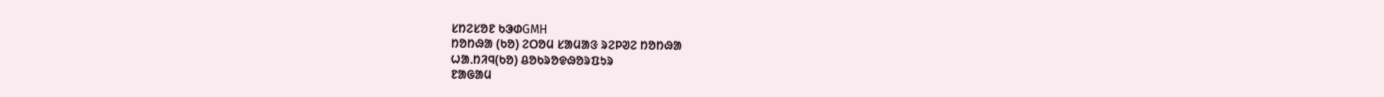ᱥᱴᱮᱥᱚᱱ ᱠᱳᱰGMH
ᱴᱚᱴᱷᱟ (ᱠᱚ) ᱮᱛᱚᱢ ᱥᱟᱢᱟᱝ ᱨᱮᱞᱣᱮ ᱴᱚᱴᱷᱟ
ᱦᱟᱹᱴᱤᱧ(ᱠᱚ) ᱪᱚᱠᱨᱚᱫᱷᱚᱨᱯᱩᱨ
ᱱᱟᱜᱟᱢ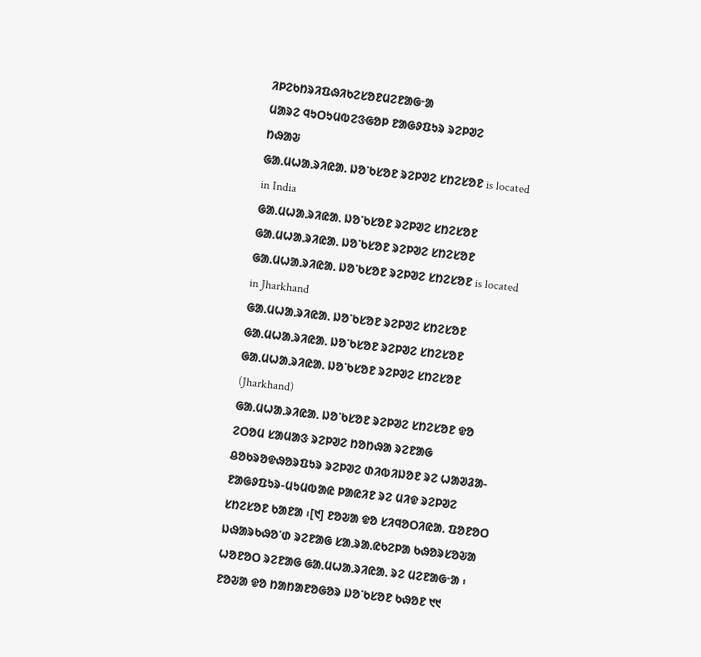ᱤᱞᱮᱠᱴᱨᱤᱯᱷᱤᱠᱮᱥᱚᱱᱢᱮᱱᱟᱜᱼᱟ
ᱢᱟᱨᱮ ᱧᱩᱛᱩᱢᱵᱮᱝᱜᱚᱞ ᱱᱟᱜᱽᱯᱩᱨ ᱨᱮᱞᱣᱮ
ᱴᱷᱟᱶ
ᱜᱟᱹᱢᱦᱟᱹᱨᱤᱭᱟᱹ ᱡᱚᱸᱠᱥᱚᱱ ᱨᱮᱞᱣᱮ ᱥᱴᱮᱥᱚᱱ is located in India
ᱜᱟᱹᱢᱦᱟᱹᱨᱤᱭᱟᱹ ᱡᱚᱸᱠᱥᱚᱱ ᱨᱮᱞᱣᱮ ᱥᱴᱮᱥᱚᱱ
ᱜᱟᱹᱢᱦᱟᱹᱨᱤᱭᱟᱹ ᱡᱚᱸᱠᱥᱚᱱ ᱨᱮᱞᱣᱮ ᱥᱴᱮᱥᱚᱱ
ᱜᱟᱹᱢᱦᱟᱹᱨᱤᱭᱟᱹ ᱡᱚᱸᱠᱥᱚᱱ ᱨᱮᱞᱣᱮ ᱥᱴᱮᱥᱚᱱ is located in Jharkhand
ᱜᱟᱹᱢᱦᱟᱹᱨᱤᱭᱟᱹ ᱡᱚᱸᱠᱥᱚᱱ ᱨᱮᱞᱣᱮ ᱥᱴᱮᱥᱚᱱ
ᱜᱟᱹᱢᱦᱟᱹᱨᱤᱭᱟᱹ ᱡᱚᱸᱠᱥᱚᱱ ᱨᱮᱞᱣᱮ ᱥᱴᱮᱥᱚᱱ
ᱜᱟᱹᱢᱦᱟᱹᱨᱤᱭᱟᱹ ᱡᱚᱸᱠᱥᱚᱱ ᱨᱮᱞᱣᱮ ᱥᱴᱮᱥᱚᱱ (Jharkhand)
ᱜᱟᱹᱢᱦᱟᱹᱨᱤᱭᱟᱹ ᱡᱚᱸᱠᱥᱚᱱ ᱨᱮᱞᱣᱮ ᱥᱴᱮᱥᱚᱱ ᱫᱚ ᱮᱛᱚᱢ ᱥᱟᱢᱟᱝ ᱨᱮᱞᱣᱮ ᱴᱚᱴᱷᱟ ᱨᱮᱱᱟᱜ ᱪᱚᱠᱨᱚᱫᱷᱚᱨᱯᱩᱨ ᱨᱮᱞᱣᱮ ᱰᱤᱵᱤᱡᱚᱱ ᱨᱮ ᱦᱟᱣᱲᱟ-ᱱᱟᱜᱽᱯᱩᱨ-ᱢᱩᱢᱵᱟᱭ ᱞᱟᱭᱤᱱ ᱨᱮ ᱢᱤᱫ ᱨᱮᱞᱣᱮ ᱥᱴᱮᱥᱚᱱ ᱠᱟᱱᱟ ᱾[᱑] ᱱᱚᱶᱟ ᱫᱚ ᱥᱤᱧᱚᱛᱤᱭᱟᱹ ᱯᱚᱱᱚᱛ ᱡᱷᱟᱨᱠᱷᱚᱸᱰ ᱨᱮᱱᱟᱜ ᱥᱟᱹᱨᱟᱹᱭᱠᱮᱞᱟ ᱠᱷᱚᱨᱥᱚᱶᱟ ᱦᱚᱱᱚᱛ ᱨᱮᱱᱟᱜ ᱜᱟᱹᱢᱦᱟᱹᱨᱤᱭᱟᱹ ᱨᱮ ᱢᱮᱱᱟᱜᱼᱟ ᱾ ᱱᱚᱶᱟ ᱫᱚ ᱴᱟᱴᱟᱱᱚᱜᱚᱨ ᱡᱚᱸᱠᱥᱚᱱ ᱠᱷᱚᱱ ᱑᱑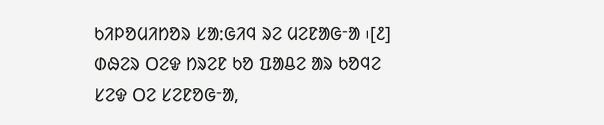ᱠᱤᱞᱚᱢᱤᱴᱚᱨ ᱥᱟᱺᱜᱤᱧ ᱨᱮ ᱢᱮᱱᱟᱜᱼᱟ ᱾[᱒]
ᱰᱷᱮᱨ ᱛᱮᱫ ᱴᱨᱮᱱ ᱠᱚ ᱯᱟᱪᱮ ᱟᱨ ᱠᱚᱧᱮ ᱥᱮᱫ ᱛᱮ ᱥᱮᱱᱚᱜᱼᱟ,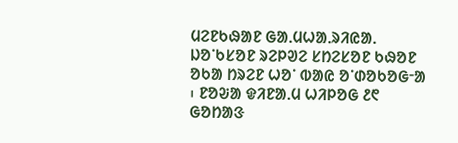ᱢᱮᱱᱠᱷᱟᱱ ᱜᱟᱹᱢᱦᱟᱹᱨᱤᱭᱟᱹ ᱡᱚᱸᱠᱥᱚᱱ ᱨᱮᱞᱣᱮ ᱥᱴᱮᱥᱚᱱ ᱠᱷᱚᱱ ᱚᱠᱟ ᱴᱨᱮᱱ ᱦᱚᱸ ᱵᱟᱭ ᱚᱸᱰᱚᱠᱚᱜᱼᱟ ᱾ ᱱᱚᱶᱟ ᱫᱤᱱᱟᱹᱢ ᱦᱤᱞᱚᱜ ᱒᱖ ᱜᱚᱴᱟᱝ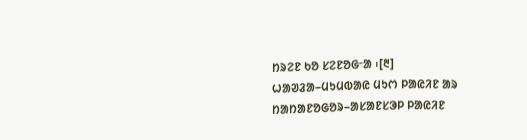ᱴᱨᱮᱱ ᱠᱚ ᱥᱮᱱᱚᱜᱼᱟ ᱾[᱓]
ᱦᱟᱣᱲᱟ–ᱢᱩᱢᱵᱟᱭ ᱢᱩᱬ ᱞᱟᱭᱤᱱ ᱟᱨ ᱴᱟᱴᱟᱱᱚᱜᱚᱨ–ᱟᱥᱟᱱᱥᱳᱞ ᱞᱟᱭᱤᱱ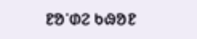ᱱᱚᱸᱰᱮ ᱠᱷᱚᱱ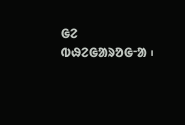ᱜᱮ ᱵᱷᱮᱜᱟᱨᱚᱜᱼᱟ ᱾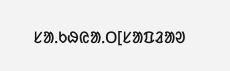ᱥᱟᱹᱠᱷᱭᱟᱹᱛ[ᱥᱟᱯᱲᱟᱣ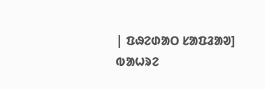| ᱯᱷᱮᱰᱟᱛ ᱥᱟᱯᱲᱟᱣ]
ᱵᱟᱦᱨᱮ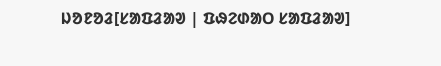ᱡᱚᱱᱚᱲ[ᱥᱟᱯᱲᱟᱣ | ᱯᱷᱮᱰᱟᱛ ᱥᱟᱯᱲᱟᱣ]